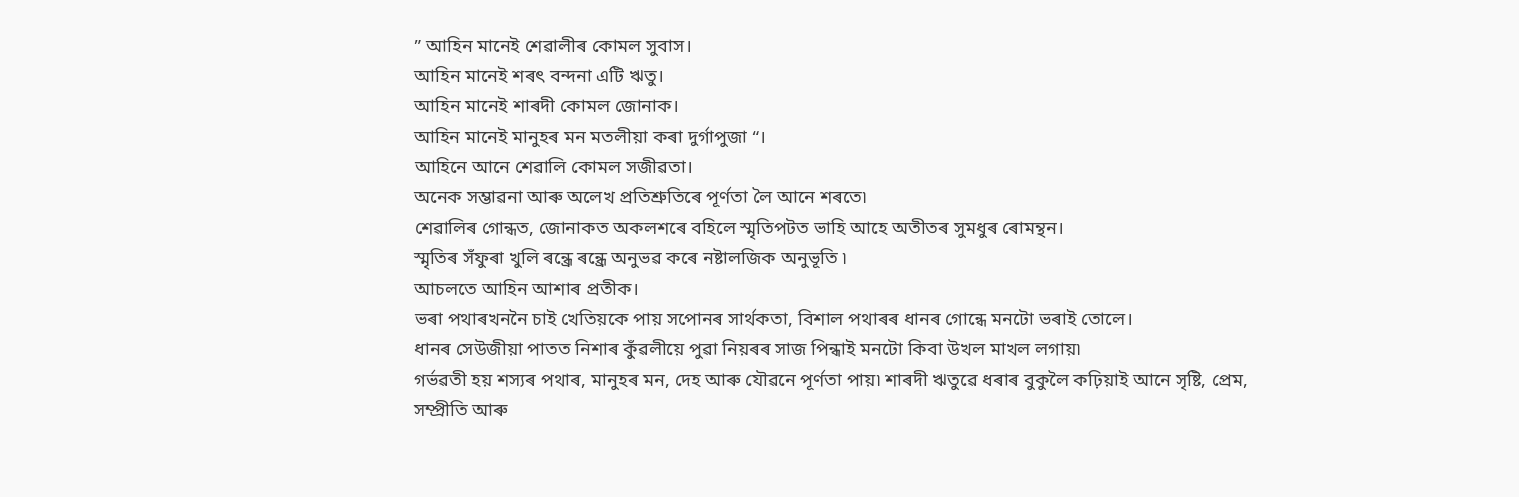” আহিন মানেই শেৱালীৰ কোমল সুবাস।
আহিন মানেই শৰৎ বন্দনা এটি ঋতু।
আহিন মানেই শাৰদী কোমল জোনাক।
আহিন মানেই মানুহৰ মন মতলীয়া কৰা দুৰ্গাপুজা “।
আহিনে আনে শেৱালি কোমল সজীৱতা।
অনেক সম্ভাৱনা আৰু অলেখ প্রতিশ্রুতিৰে পূর্ণতা লৈ আনে শৰতে৷
শেৱালিৰ গোন্ধত, জোনাকত অকলশৰে বহিলে স্মৃতিপটত ভাহি আহে অতীতৰ সুমধুৰ ৰোমন্থন।
স্মৃতিৰ সঁফুৰা খুলি ৰন্ধ্ৰে ৰন্ধ্ৰে অনুভৱ কৰে নষ্টালজিক অনুভূতি ৷
আচলতে আহিন আশাৰ প্রতীক।
ভৰা পথাৰখননৈ চাই খেতিয়কে পায় সপোনৰ সার্থকতা, বিশাল পথাৰৰ ধানৰ গোন্ধে মনটো ভৰাই তোলে।
ধানৰ সেউজীয়া পাতত নিশাৰ কুঁৱলীয়ে পুৱা নিয়ৰৰ সাজ পিন্ধাই মনটো কিবা উখল মাখল লগায়৷
গর্ভৱতী হয় শস্যৰ পথাৰ, মানুহৰ মন, দেহ আৰু যৌৱনে পূর্ণতা পায়৷ শাৰদী ঋতুৱে ধৰাৰ বুকুলৈ কঢ়িয়াই আনে সৃষ্টি, প্ৰেম, সম্প্ৰীতি আৰু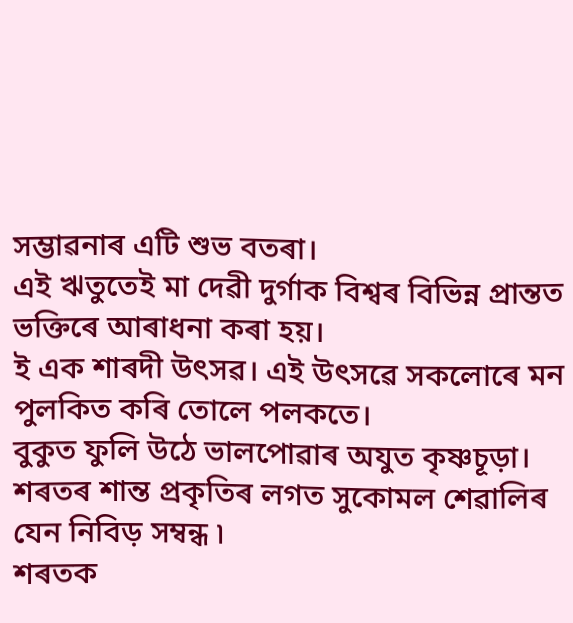সম্ভাৱনাৰ এটি শুভ বতৰা।
এই ঋতুতেই মা দেৱী দুৰ্গাক বিশ্বৰ বিভিন্ন প্ৰান্তত ভক্তিৰে আৰাধনা কৰা হয়।
ই এক শাৰদী উৎসৱ। এই উৎসৱে সকলোৰে মন পুলকিত কৰি তোলে পলকতে।
বুকুত ফুলি উঠে ভালপোৱাৰ অযুত কৃষ্ণচূড়া।
শৰতৰ শান্ত প্রকৃতিৰ লগত সুকোমল শেৱালিৰ যেন নিবিড় সম্বন্ধ ৷
শৰতক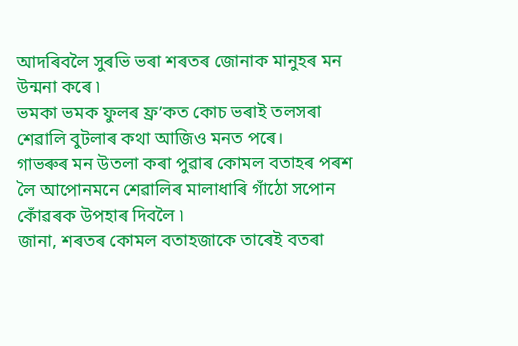আদৰিবলৈ সুৰভি ভৰা শৰতৰ জোনাক মানুহৰ মন উন্মনা কৰে ৷
ভমকা ভমক ফুলৰ ফ্ৰ’কত কোচ ভৰাই তলসৰা শেৱালি বুটলাৰ কথা আজিও মনত পৰে।
গাভৰুৰ মন উতলা কৰা পুৱাৰ কোমল বতাহৰ পৰশ লৈ আপোনমনে শেৱালিৰ মালাধাৰি গাঁঠো সপোন কোঁৱৰক উপহাৰ দিবলৈ ৷
জানা, শৰতৰ কোমল বতাহজাকে তাৰেই বতৰা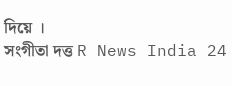দিয়ে ।
সংগীতা দত্ত R News India 24